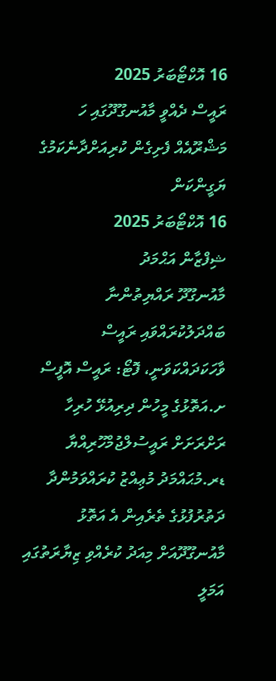16 އޮކްޓޯބަރު 2025
ރައީސް ދެއްވީ މާއުނގޫދޫގައި ހަ މަޝްރޫއެއް ފެށިގެން ކުރިއަށްދާނެކަމުގެ ޔަގީންކަން
16 އޮކްޓޯބަރު 2025
ޝިފްޒާން އަޙްމަދު
މާއުނގޫދޫ ރައްޔިތުންނާ ބައްދަލުކުރައްވައި ރައީސް ވާހަކަދައްކަވަނީ، ފޮޓޯ: ރައީސް އޮފީސް
ށ.އަތޮޅުގެ މީހުން ދިރިއުޅޭ ހުރިހާ ރަށްރަށަށް ރައީސުލްޖުމްހޫރިއްޔާ ޑރ.މުޙައްމަދު މުޢިއްޒު ކުރައްވަމުންދާ ދަތުރުފުޅުގެ ތެރެއިން އެ އަތޮޅު މާއުނގޫދޫއަށް މިއަދު ކުރެއްވި ޒިޔާރަތުގައި އަމަލީ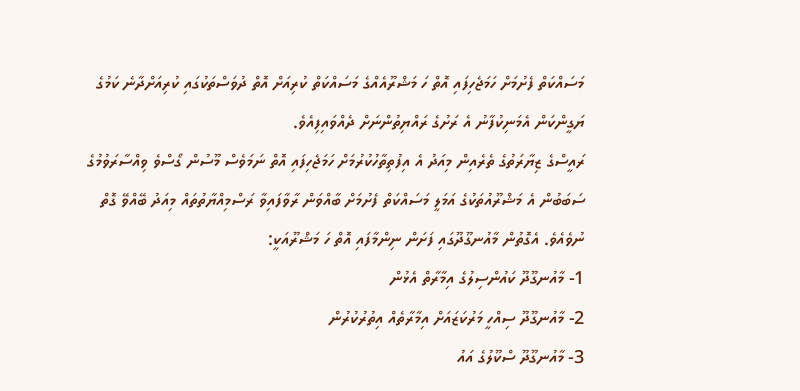މަސައްކަތް ފެށުމަށް ހަމަޖެހިފައި އޮތް ހަ މަޝްރޫއެއްގެ މަސައްކަތް ކުރިއަށް އޮތް ދުވަސްތަކުގައި ކުރިއަށްދާނެ ކަމުގެ ޔަގީންކަން އެމަނިކުފާނު އެ ރަށުގެ ރައްޔިތުންނަށް ދެއްވައިފިއެވެ.
ރައީސްގެ ޒިޔާރަތުގެ ތެރެއިން މިއަދު އެ އިފުތިތާހުކުރުމަށް ހަމަޖެހިފައި އޮތް ނަމަވެސް މޫސުން ގޯސްވެ ވިއްސާރަވުމުގެ ސަބަބުން އެ މަޝްރޫއުތަކުގެ އަމަލީ މަސައްކަތް ފެށުމަށް ބާއްވަން ރާވާފައިވާ ރަސްމިއްޔާތުތައް މިއަދު ބޭއްވޭ ގޮތް ނުވެއެވެ. އެގޮތުން މާއުނގޫދޫގައި ފަށަން ނިންމާފައި އޮތް ހަ މަޝްރޫއަކީ:
1- މާއުނގޫދޫ ކައުންސިލުގެ އިމާރާތް އެޅުން
2- މާއުނގޫދޫ ސިއްހީ މަރުކަޒައަށް އިމާރާތެއް އިތުރުކުރުން
3- މާއުނގޫދޫ ސްކޫލުގެ އައު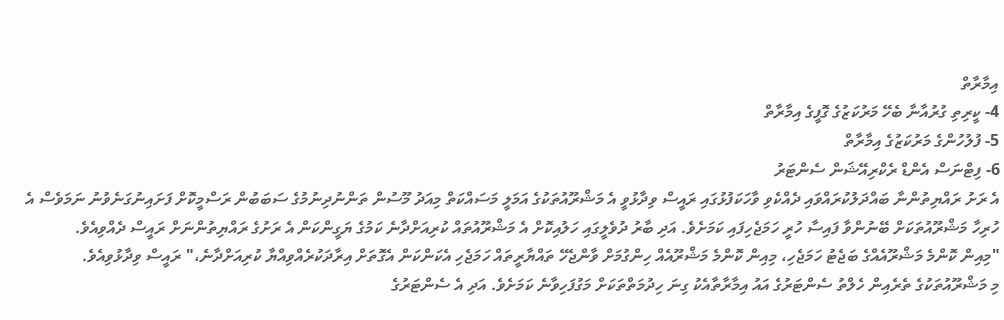އިމާރާތް
4- ކީރިތި ގުރުއާނާ ބެހޭ މަރުކަޒުގެ ގޮފީގެ އިމާރާތް
5- ފުލުހުންގެ މަރުކަޒުގެ އިމާރާތް
6- ފިޓްނަސް އެންޑް ރެކްރިއޭޝަން ސެންޓަރު
އެ ރަށު ރައްޔިތުންނާ ބައްދަލުކުރައްވައި ދެއްކެވި ވާހަކަފުޅުގައި ރައީސް ވިދާޅުވީ އެ މަޝްރޫއުތަކުގެ އަމަލީ މަސައްކަތް މިއަދު މޫސުން ތަންނުދިނުމުގެ ސަބަބުން ރަސްމީކޮށް ފަށައިނުގަނެވުނު ނަމަވެސް އެ ހުރިހާ މަޝްރޫއުތަކަށް ބޭނުންވާ ފައިސާ ހުރީ ހަމަޖެހިފައި ކަމަށެވެ. އަދި ބާރު ދުވެލީގައި ހަލުއިކޮށް އެ މަޝްރޫއުތައް ކުރިއަށްދާނެ ކަމުގެ ޔަގީންކަން އެ ރަށުގެ ރައްޔިތުންނަށް ރައީސް ދެއްވިއެވެ.
"މިއިން ކޮންމެ މަޝްރޫއެއްގެ ބަޖެޓު ހަމަޖެހި، މިއިން ކޮންމެ މަޝްރޫއެއް ހިންގުމަށް ވާންޖެހޭ ތައްޔާރީތައް ހަމަޖެހި އެކަންކަން އެގޮތަށް އިރާދަކުރެއްވިއްޔާ ކުރިއަށްދާނެ،" ރައީސް ވިދާޅުވިއެވެ.
މި މަޝްރޫއުތަކުގެ ތެރެއިން ހެލްތު ސެންޓަރުގެ އައު އިމާރާތާއެކު ގިނަ ހިދުމަތްތަކަށް މަގުފަހިވާނެ ކަމަށެވެ. އަދި އެ ސެންޓަރުގެ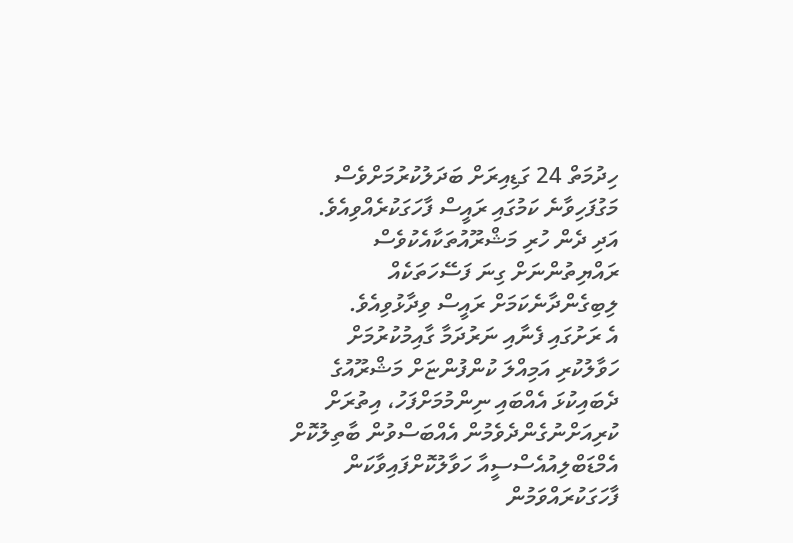ހިދުމަތް 24 ގަޑިއިރަށް ބަދަލުކުރުމަށްވެސް މަގުފަހިވާނެ ކަމުގައި ރައީސް ފާހަގަކުރެއްވިއެވެ. އަދި ދެން ހުރި މަޝްރޫއުތަކާއެކުވެސް ރައްޔިތުންނަށް ގިނަ ފަސޭހަތަކެއް ލިބިގެންދާނެކަމަށް ރައީސް ވިދާޅުވިއެވެ.
އެ ރަށުގައި ފެނާއި ނަރުދަމާ ގާއިމުކުރުމަށް ހަވާލުކުރި އަމިއްލަ ކުންފުންޏަށް މަޝްރޫއުގެ ދެބައިކުޅަ އެއްބައި ނިންމުމަށްފަހު، އިތުރަށް ކުރިއަށްނުގެންދެވެމުން އެއްބަސްވުން ބާތިލުކޮށް އެމްޑަބްލިއުއެސްސީއާ ހަވާލުކޮށްފައިވާކަން ފާހަގަކުރައްވަމުން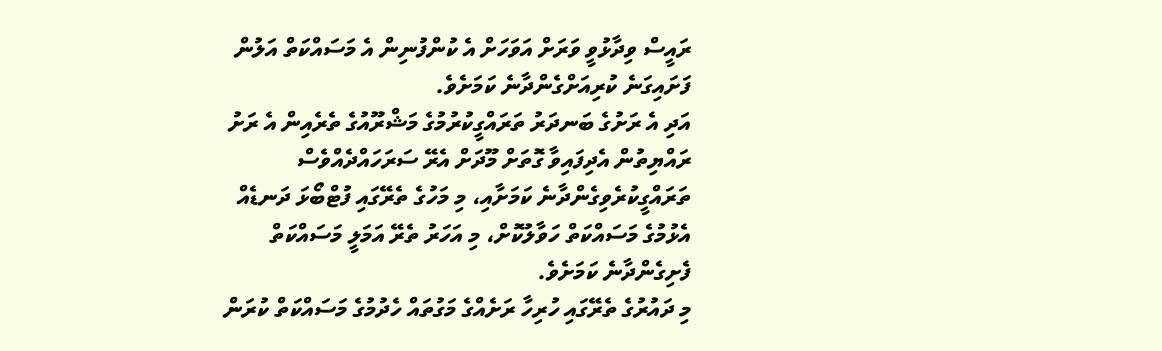ރައީސް ވިދާޅުވީ ވަރަށް އަވަހަށް އެ ކުންފުނިން އެ މަސައްކަތް އަލުން ފަށައިގަނެ ކުރިއަށްގެންދާނެ ކަމަށެވެ.
އަދި އެ ރަށުގެ ބަނދަރު ތަރައްގީކުރުމުގެ މަޝްރޫއުގެ ތެރެއިން އެ ރަށު ރައްޔިތުން އެދިފައިވާ ގޮތަށް މޫދަށް އެރޭ ސަރަހައްދެއްވެސް ތަރައްގީކުރެވިގެންދާނެ ކަމަށާއި، މި މަހުގެ ތެރޭގައި ފުޓްބޯޅަ ދަނޑެއް އެޅުމުގެ މަސައްކަތް ހަވާލުކޮށް، މި އަހަރު ތެރޭ އަމަލީ މަސައްކަތް ފެށިގެންދާނެ ކަމަށެވެ.
މި ދައުރުގެ ތެރޭގައި ހުރިހާ ރަށެއްގެ މަގުތައް ހެދުމުގެ މަސައްކަތް ކުރަން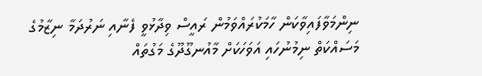ނިންމަވާފައިވާކަން ހާމަކުރައްވަމުން ރައީސް ވިދާޅުވީ ފެނާއި ނަރުދަމާ ނިޒާމުގެ މަސައްކަތް ނިމުނުހައި އަވަހަކަށް މާއުނގޫދޫގެ މަގުތައް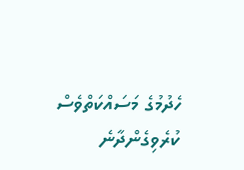ހެދުމުގެ މަސައްކަތްވެސް ކުރެވިގެންދާނެ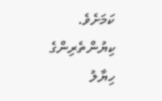ކަމަށެވެ.
ކިޔުންތެރިންގެ ހިޔާލު